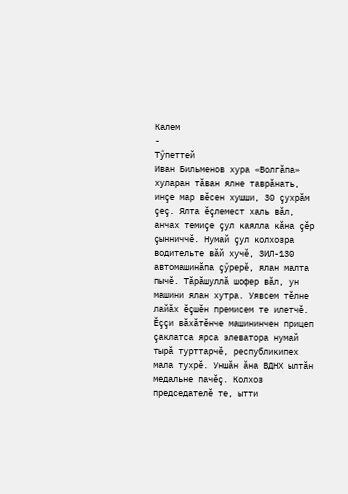Калем
-
Тӳпеттей
Иван Бильменов хура «Волгăпа» хуларан тăван ялне таврăнать, инçе мар вӗсен хушши, 30 çухрăм çеç. Ялта ӗçлемест халь вăл, анчах темиçе çул каялла кăна çӗр çынниччӗ. Нумай çул колхозра водительте вăй хучӗ, ЗИЛ-130 автомашинăпа çӳрерӗ, ялан малта пычӗ. Тăрăшуллă шофер вăл, ун машини ялан хутра. Уявсем тӗлне лайăх ӗçшӗн премисем те илетчӗ. Ӗççи вăхăтӗнче машининчен прицеп çаклатса ярса элеватора нумай тырă турттарчӗ, республикипех мала тухрӗ. Уншăн ăна ВДНХ ылтăн медальне пачӗç. Колхоз председателӗ те, ытти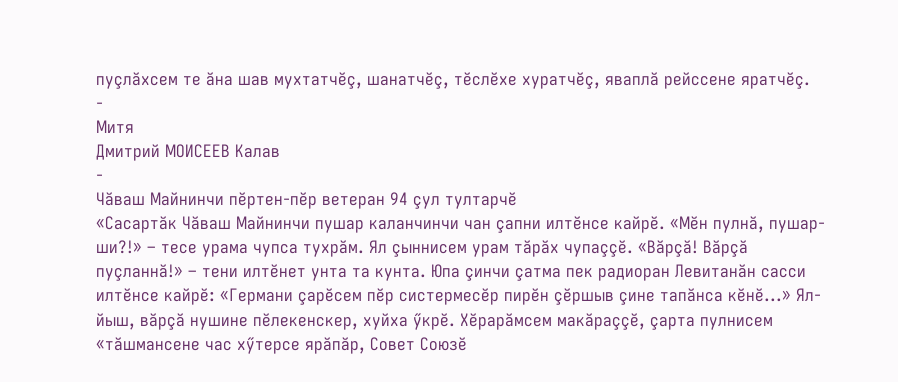пуçлăхсем те ăна шав мухтатчӗç, шанатчӗç, тӗслӗхе хуратчӗç, яваплă рейссене яратчӗç.
-
Митя
Дмитрий МОИСЕЕВ Калав
-
Чăваш Майнинчи пӗртен-пӗр ветеран 94 çул тултарчӗ
«Сасартăк Чăваш Майнинчи пушар каланчинчи чан çапни илтӗнсе кайрӗ. «Мӗн пулнă, пушар-ши?!» – тесе урама чупса тухрăм. Ял çыннисем урам тăрăх чупаççӗ. «Вăрçă! Вăрçă пуçланнă!» – тени илтӗнет унта та кунта. Юпа çинчи çатма пек радиоран Левитанăн сасси илтӗнсе кайрӗ: «Германи çарӗсем пӗр систермесӗр пирӗн çӗршыв çине тапăнса кӗнӗ...» Ял-йыш, вăрçă нушине пӗлекенскер, хуйха ӳкрӗ. Хӗрарăмсем макăраççӗ, çарта пулнисем «тăшмансене час хӳтерсе ярăпăр, Совет Союзӗ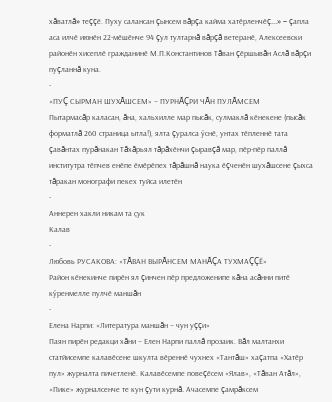хăватлă» теççӗ. Пуху салансан çынсем вăрçа кайма хатӗрленчӗç...» – çапла аса илчӗ июнӗн 22-мӗшӗнче 94 çул тултарнă вăрçă ветеранӗ, Алексеевски районӗн хисеплӗ гражданинӗ М.П.Константинов Тăван çӗршывăн Аслă вăрçи пуçланнă куна.
-
«ПУÇ СЫРМАН ШУХĂШСЕМ» – ПУРНĂÇРИ ЧĂН ПУЛĂМСЕМ
Пытармасăр каласан, ăна, хальхилле мар пысăк, сулмаклă кӗнекене (пысăк форматлă 260 страница ытла!), ялта çуралса ӳснӗ, унтах тӗпленнӗ тата çавăнтах пурăнакан Тăхăрьял тăрăхӗнчи çыравçă мар, пӗр-пӗр паллă институтра тӗпчев енӗпе ӗмӗрӗпех тăрăшнă наука ӗçченӗн шухăшсене çыхса тăракан монографи пекех туйса илетӗн
-
Аннерен хакли никам та ҫук
Калав
-
Любовь РУСАКОВА: «ТĂВАН ВЫРĂНСЕМ МАНĂÇА ТУХМАÇÇӖ»
Район кӗнекинче пирӗн ял çинчен пӗр предложенипе кăна асăнни питӗ кӳренмелле пулчӗ маншăн
-
Елена Нарпи: «Литература маншăн – чун уççи»
Паян пирӗн редакци хăни – Елен Нарпи паллă прозаик. Вăл малтанхи статйисемпе калавӗсене шкулта вӗреннӗ чухнех «Тантăш» хаçатпа «Хатӗр пул» журналта пичетленӗ. Калавӗсемпе повеçӗсем «Ялав», «Тăван Атăл», «Пике» журналсенче те кун çути курнă. Ачасемпе çамрăксем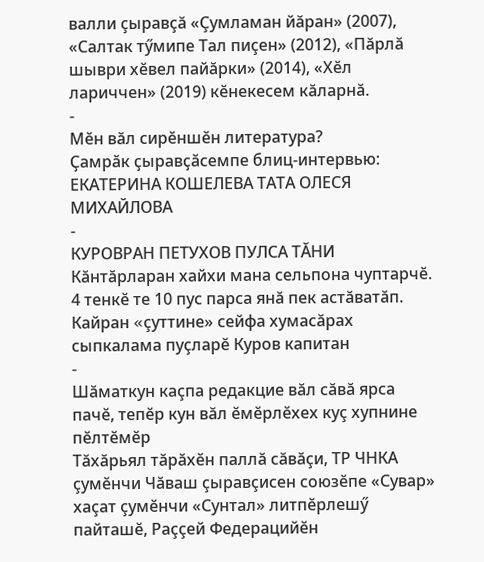валли çыравçă «Çумламан йăран» (2007), «Салтак тӳмипе Тал пиçен» (2012), «Пăрлă шыври хӗвел пайăрки» (2014), «Хӗл лариччен» (2019) кӗнекесем кăларнă.
-
Мӗн вăл сирӗншӗн литература?
Ҫамрӑк ҫыравҫӑсемпе блиц-интервью: ЕКАТЕРИНА КОШЕЛЕВА ТАТА ОЛЕСЯ МИХАЙЛОВА
-
КУРОВРАН ПЕТУХОВ ПУЛСА ТĂНИ
Кăнтăрларан хайхи мана сельпона чуптарчӗ. 4 тенкӗ те 10 пус парса янă пек астăватăп. Кайран «çуттине» сейфа хумасăрах сыпкалама пуçларӗ Куров капитан
-
Шăматкун каçпа редакцие вăл сăвă ярса пачӗ, тепӗр кун вăл ӗмӗрлӗхех куç хупнине пӗлтӗмӗр
Тăхăрьял тăрăхӗн паллă сăвăçи, ТР ЧНКА çумӗнчи Чăваш çыравçисен союзӗпе «Сувар» хаçат çумӗнчи «Сунтал» литпӗрлешӳ пайташӗ, Раççей Федерацийӗн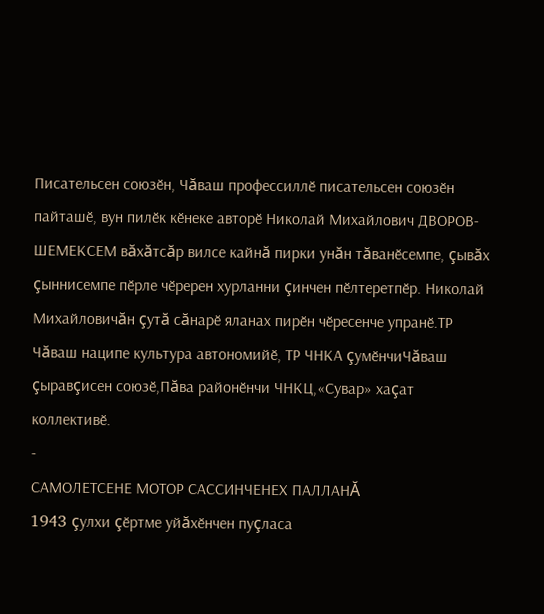Писательсен союзӗн, Чăваш профессиллӗ писательсен союзӗн пайташӗ, вун пилӗк кӗнеке авторӗ Николай Михайлович ДВОРОВ-ШЕМЕКСЕМ вăхăтсăр вилсе кайнă пирки унăн тăванӗсемпе, çывăх çыннисемпе пӗрле чӗререн хурланни çинчен пӗлтеретпӗр. Николай Михайловичăн çутă сăнарӗ яланах пирӗн чӗресенче упранӗ.ТР Чăваш наципе культура автономийӗ, ТР ЧНКА çумӗнчиЧăваш çыравçисен союзӗ,Пăва районӗнчи ЧНКЦ,«Сувар» хаçат коллективӗ.
-
САМОЛЕТСЕНЕ МОТОР САССИНЧЕНЕХ ПАЛЛАНĂ
1943 çулхи çӗртме уйăхӗнчен пуçласа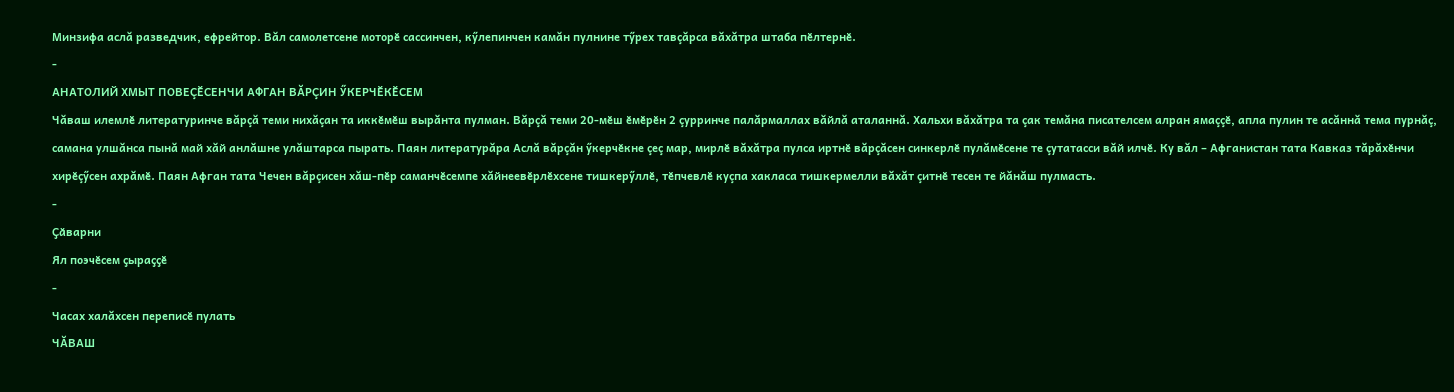Минзифа аслă разведчик, ефрейтор. Вăл самолетсене моторӗ сассинчен, кӳлепинчен камăн пулнине тӳрех тавçăрса вăхăтра штаба пӗлтернӗ.
-
АНАТОЛИЙ ХМЫТ ПОВЕÇӖСЕНЧИ АФГАН ВĂРÇИН ӲКЕРЧӖКӖСЕМ
Чăваш илемлӗ литературинче вăрçă теми нихăçан та иккӗмӗш вырăнта пулман. Вăрçă теми 20-мӗш ӗмӗрӗн 2 çурринче палăрмаллах вăйлă аталаннă. Хальхи вăхăтра та çак темăна писателсем алран ямаççӗ, апла пулин те асăннă тема пурнăç, самана улшăнса пынă май хăй анлăшне улăштарса пырать. Паян литературăра Аслă вăрçăн ӳкерчӗкне çеç мар, мирлӗ вăхăтра пулса иртнӗ вăрçăсен синкерлӗ пулăмӗсене те çутатасси вăй илчӗ. Ку вăл – Афганистан тата Кавказ тăрăхӗнчи хирӗçӳсен ахрăмӗ. Паян Афган тата Чечен вăрçисен хăш-пӗр саманчӗсемпе хăйнеевӗрлӗхсене тишкерӳллӗ, тӗпчевлӗ куçпа хакласа тишкермелли вăхăт çитнӗ тесен те йăнăш пулмасть.
-
Ҫӑварни
Ял поэчӗсем ҫыраҫҫӗ
-
Часах халăхсен переписӗ пулать
ЧĂВАШ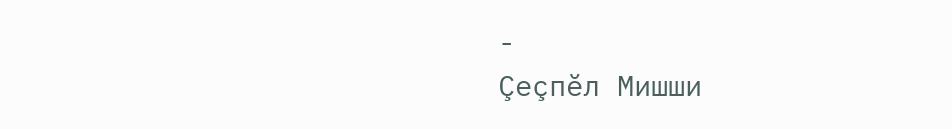-
Çеçпӗл Мишши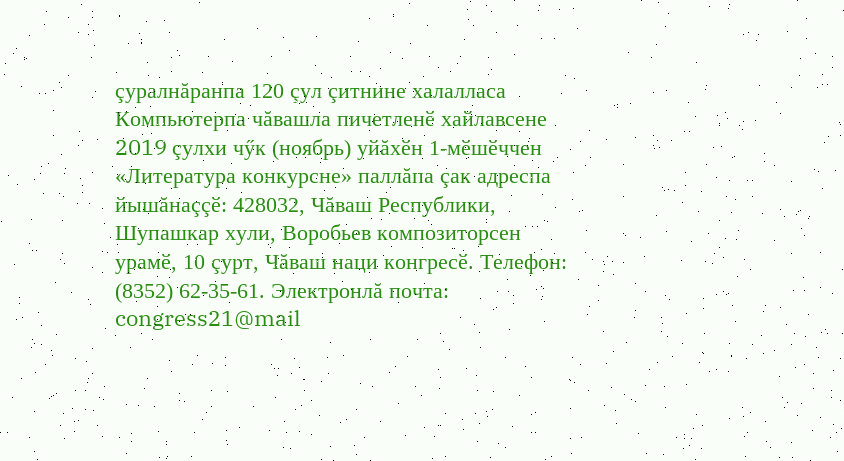çуралнăранпа 120 çул çитнине халалласа
Компьютерпа чăвашла пичетленӗ хайлавсене 2019 çулхи чӳк (ноябрь) уйăхӗн 1-мӗшӗччен «Литература конкурсне» паллăпа çак адреспа йышăнаççӗ: 428032, Чăваш Республики, Шупашкар хули, Воробьев композиторсен урамӗ, 10 çурт, Чăваш наци конгресӗ. Телефон: (8352) 62-35-61. Электронлă почта: congress21@mail